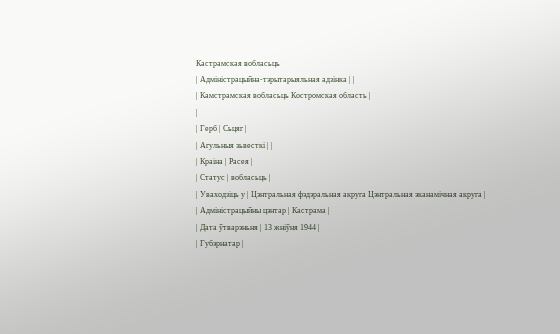Кастрамская вобласьць
| Адміністрацыйна-тэрытарыяльная адзінка | |
| Камстрамская вобласьць Костромская область |
|
| Герб | Сьцяг |
| Агульныя зьвесткі | |
| Краіна | Расея |
| Статус | вобласьць |
| Уваходзіць у | Цэнтральная фэдэральная акруга Цэнтральная эканамічная акруга |
| Адміністрацыйны цэнтар | Кастрама |
| Дата ўтварэньня | 13 жніўня 1944 |
| Губэрнатар |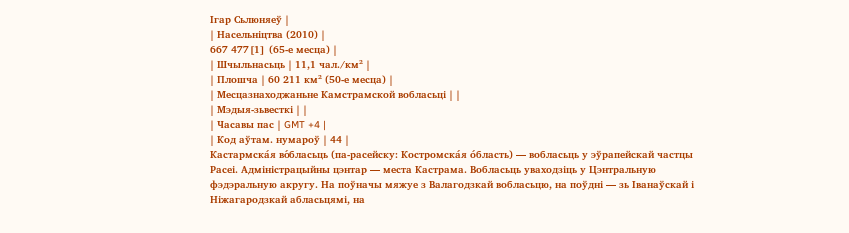Ігар Сьлюняеў |
| Насельніцтва (2010) |
667 477[1] (65-е месца) |
| Шчыльнасьць | 11,1 чал./км² |
| Плошча | 60 211 км² (50-е месца) |
| Месцазнаходжаньне Камстрамской вобласьці | |
| Мэдыя-зьвесткі | |
| Часавы пас | GMT +4 |
| Код аўтам. нумароў | 44 |
Кастармска́я во́бласьць (па-расейску: Костромска́я о́бласть) — вобласьць у эўрапейскай частцы Расеі. Адміністрацыйны цэнтар — места Кастрама. Вобласьць уваходзіць у Цэнтральную фэдэральную акругу. На поўначы мяжуе з Валагодзкай вобласьцю, на поўдні — зь Іванаўскай і Ніжагародзкай абласьцямі, на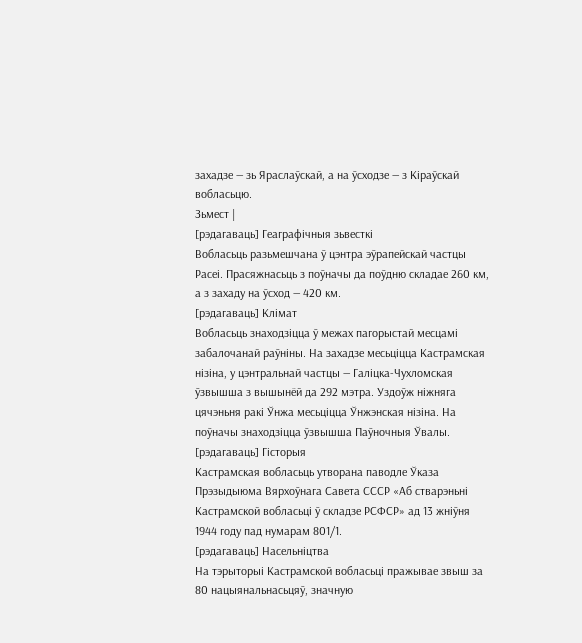захадзе — зь Яраслаўскай, а на ўсходзе — з Кіраўскай вобласьцю.
Зьмест |
[рэдагаваць] Геаграфічныя зьвесткі
Вобласьць разьмешчана ў цэнтра эўрапейскай частцы Расеі. Прасяжнасьць з поўначы да поўдню складае 260 км, а з захаду на ўсход — 420 км.
[рэдагаваць] Клімат
Вобласьць знаходзіцца ў межах пагорыстай месцамі забалочанай раўніны. На захадзе месьціцца Кастрамская нізіна, у цэнтральнай частцы — Галіцка-Чухломская ўзвышша з вышынёй да 292 мэтра. Уздоўж ніжняга цячэньня ракі Ўнжа месьціцца Ўнжэнская нізіна. На поўначы знаходзіцца ўзвышша Паўночныя Ўвалы.
[рэдагаваць] Гісторыя
Кастрамская вобласьць утворана паводле Ўказа Прэзыдыюма Вярхоўнага Савета СССР «Аб стварэньні Кастрамской вобласьці ў складзе РСФСР» ад 13 жніўня 1944 году пад нумарам 801/1.
[рэдагаваць] Насельніцтва
На тэрыторыі Кастрамской вобласьці пражывае звыш за 80 нацыянальнасьцяў, значную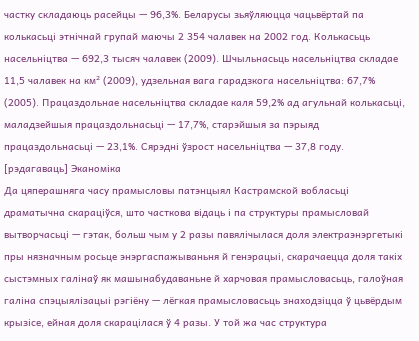частку складаюць расейцы — 96,3%. Беларусы зьяўляюцца чацьвёртай па колькасьці этнічнай групай маючы 2 354 чалавек на 2002 год. Колькасьць насельніцтва — 692,3 тысяч чалавек (2009). Шчыльнасьць насельніцтва складае 11,5 чалавек на км² (2009), удзельная вага гарадзкога насельніцтва: 67,7% (2005). Працаздольнае насельніцтва складае каля 59,2% ад агульнай колькасьці, маладзейшыя працаздольнасьці — 17,7%, старэйшыя за пэрыяд працаздольнасьці — 23,1%. Сярэдні ўзрост насельніцтва — 37,8 году.
[рэдагаваць] Эканоміка
Да цяперашняга часу прамысловы патэнцыял Кастрамской вобласьці драматычна скараціўся, што часткова відаць і па структуры прамысловай вытворчасьці — гэтак, больш чым у 2 разы павялічылася доля электраэнэргетыкі пры нязначным росьце энэргаспажываньня й генэрацыі, скарачаецца доля такіх сыстэмных галінаў як машынабудаваньне й харчовая прамысловасьць, галоўная галіна спэцыялізацыі рэгіёну — лёгкая прамысловасьць знаходзіцца ў цьвёрдым крызісе, ейная доля скарацілася ў 4 разы. У той жа час структура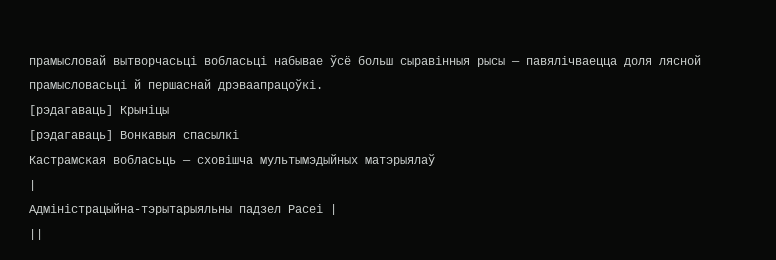прамысловай вытворчасьці вобласьці набывае ўсё больш сыравінныя рысы — павялічваецца доля лясной прамысловасьці й першаснай дрэваапрацоўкі.
[рэдагаваць] Крыніцы
[рэдагаваць] Вонкавыя спасылкі
Кастрамская вобласьць — сховішча мультымэдыйных матэрыялаў
|
Адміністрацыйна-тэрытарыяльны падзел Расеі |
||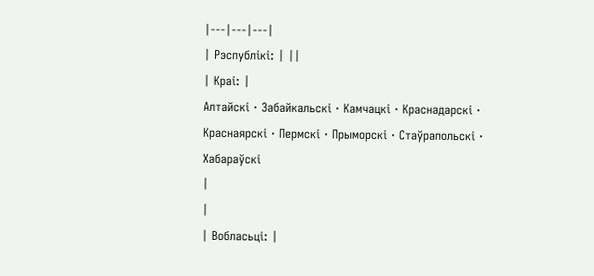|---|---|---|
| Рэспублікі: | ||
| Краі: |
Алтайскі · Забайкальскі · Камчацкі · Краснадарскі · Краснаярскі · Пермскі · Прыморскі · Стаўрапольскі · Хабараўскі
|
|
| Вобласьці: |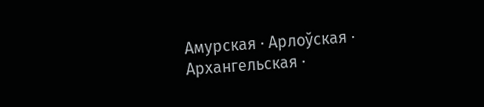Амурская · Арлоўская · Архангельская ·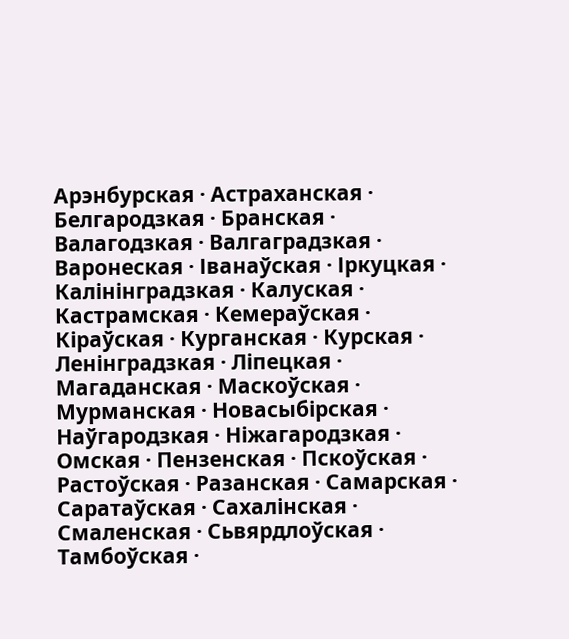Арэнбурская · Астраханская · Белгародзкая · Бранская · Валагодзкая · Валгаградзкая · Варонеская · Іванаўская · Іркуцкая · Калінінградзкая · Калуская · Кастрамская · Кемераўская · Кіраўская · Курганская · Курская · Ленінградзкая · Ліпецкая · Магаданская · Маскоўская · Мурманская · Новасыбірская · Наўгародзкая · Ніжагародзкая · Омская · Пензенская · Пскоўская · Растоўская · Разанская · Самарская · Саратаўская · Сахалінская · Смаленская · Сьвярдлоўская · Тамбоўская ·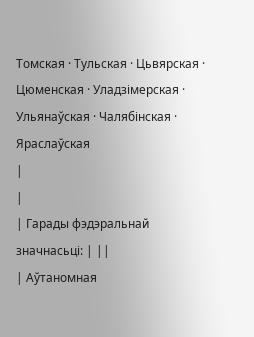Томская · Тульская · Цьвярская · Цюменская · Уладзімерская · Ульянаўская · Чалябінская · Яраслаўская
|
|
| Гарады фэдэральнай значнасьці: | ||
| Аўтаномная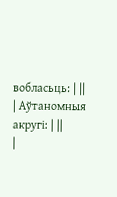вобласьць: | ||
| Аўтаномныя акругі: | ||
|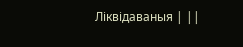Ліквідаваныя | ||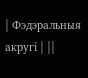| Фэдэральныя акругі | ||